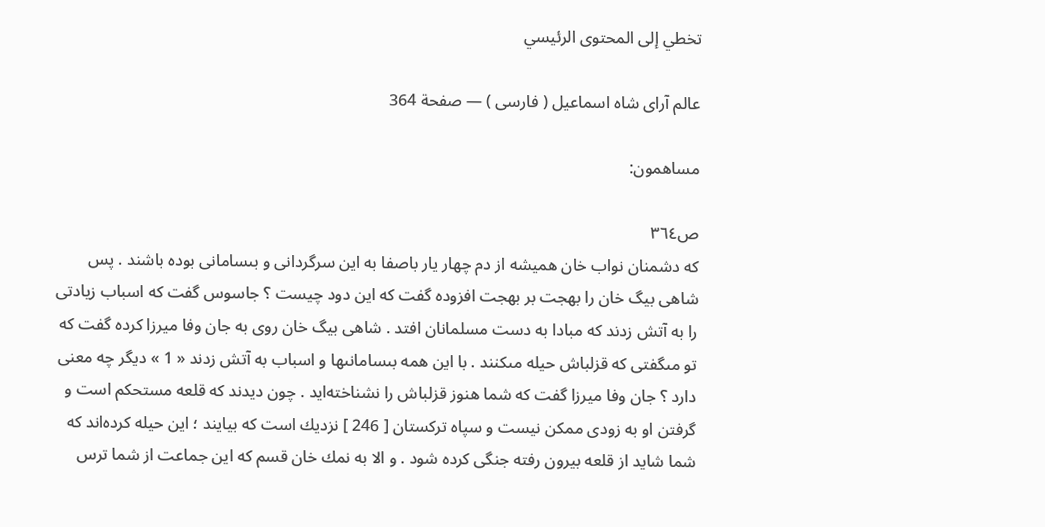تخطي إلى المحتوى الرئيسي

عالم آراى شاه اسماعيل ( فارسى ) — صفحة 364

مساهمون:

ص٣٦٤
كه دشمنان نواب خان هميشه از دم چهار يار باصفا به اين سرگردانى و بىسامانى بوده باشند . پس شاهى بيگ خان را بهجت بر بهجت افزوده گفت كه اين دود چيست ؟ جاسوس گفت كه اسباب زيادتى را به آتش زدند كه مبادا به دست مسلمانان افتد . شاهى بيگ خان روى به جان وفا ميرزا كرده گفت كه تو مىگفتى كه قزلباش حيله مىكنند . با اين همه بىسامانىها و اسباب به آتش زدند « 1 » ديگر چه معنى دارد ؟ جان وفا ميرزا گفت كه شما هنوز قزلباش را نشناخته‌ايد . چون ديدند كه قلعه مستحكم است و گرفتن او به زودى ممكن نيست و سپاه تركستان [ 246 ] نزديك است كه بيايند ؛ اين حيله كرده‌اند كه شما شايد از قلعه بيرون رفته جنگى كرده شود . و الا به نمك خان قسم كه اين جماعت از شما ترس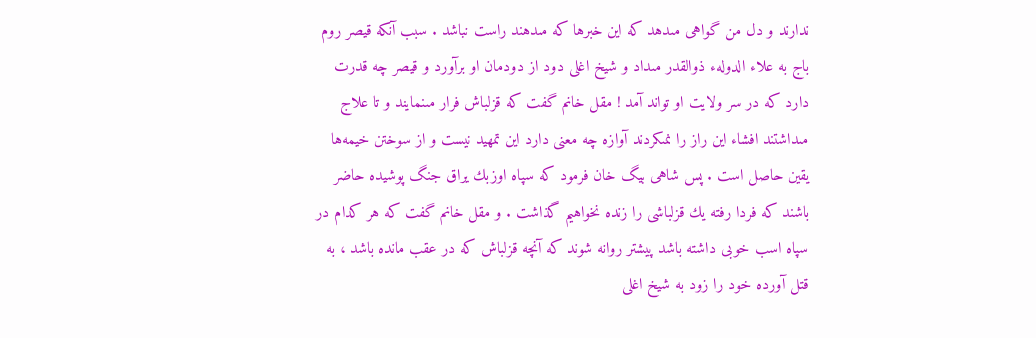ندارند و دل من گواهى مىدهد كه اين خبرها كه مىدهند راست نباشد . سبب آنكه قيصر روم باج به علاء الدولهء ذوالقدر مىداد و شيخ اغلى دود از دودمان او برآورد و قيصر چه قدرت دارد كه در سر ولايت او تواند آمد ! مقل خانم گفت كه قزلباش فرار مىنمايند و تا علاج مىداشتند افشاء اين راز را نمىكردند آوازه چه معنى دارد اين تمهيد نيست و از سوختن خيمه‌ها يقين حاصل است . پس شاهى بيگ خان فرمود كه سپاه اوزبك يراق جنگ پوشيده حاضر باشند كه فردا رفته يك قزلباشى را زنده نخواهيم گذاشت . و مقل خانم گفت كه هر كدام در سپاه اسب خوبى داشته باشد پيشتر روانه شوند كه آنچه قزلباش كه در عقب مانده باشد ، به قتل آورده خود را زود به شيخ اغلى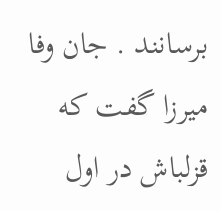برسانند . جان وفا ميرزا گفت كه قزلباش در اول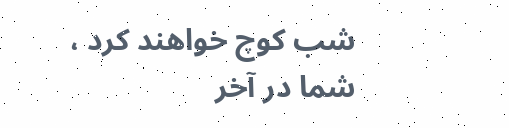شب كوچ خواهند كرد ، شما در آخر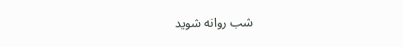شب روانه شويد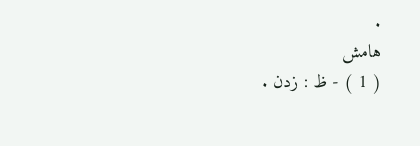.
هامش
( 1 ) - ظ : زدن .